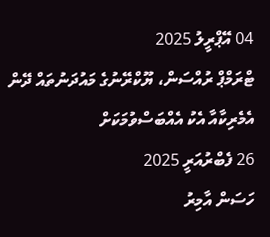04 އޭޕްރީލު 2025
ޓްރަމްޕް ރުއްސަން، ޔޫކްރޭނުގެ މައުދަނުތައް ދޭން އެމެރިކާއާ އެކު އެއްބަސްވުމަކަށް
26 ފެބްރުއަރީ 2025
ހަސަން އާމިރު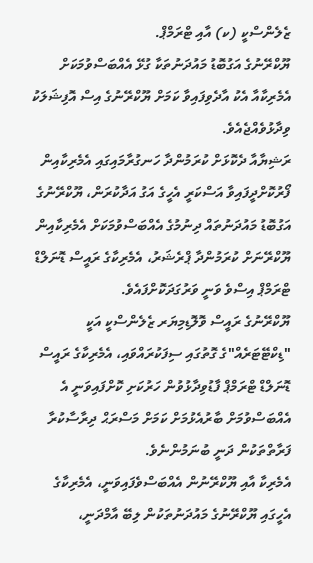ޒެލެންސްކީ (ކ) އާއި ޓްރަމްޕް.
ޔޫކްރޭނުގެ އަގުބޮޑު މައުދަނުތަކާ ގުޅޭ އެއްބަސްވުމަކަށް އެމެރިކާއާ އެކު އާދެވިފައިވާ ކަމަށް ޔޫކްރޭނުގެ އިސް އޮފިޝަލަކު ވިދާޅުވެއްޖެއެވެ.
ރަޝިޔާއާ ދެކޮޅަށް ކުރަމުންދާ ހަނގުރާމައިގައި އެމެރިކާއިން ފޯރުކޮށްދީފައިވާ އަސްކަރީ އެހީގެ އަގު އަދާކުރަން، ޔޫކްރޭނުގެ އަގުބޮޑު މައުދަނުތައް ދިނުމުގެ އެއްބަސްވުމަކަށް އެމެރިކާއިން ޔޫކްރޭނަށް ކުރަމުންދާ ޕްރެޝަރު، އެމެރިކާގެ ރައީސް ޑޮނަލްޑް ޓްރަމްޕް އިސްވެ ވަނީ ވަރުގަދަކޮށްފައެވެ.
ޔޫކްރޭނުގެ ރައީސް ވޮލޮޑިމިޔަރ ޒެލެންސްކީ އަކީ "ޑިކްޓޭޓަރެއް"ގެ ގޮތުގައި ސިފަކުރައްވައި، އެމެރިކާގެ ރައީސް ޑޮނަލްޑް ޓްރަމްޕް ފާޑުވިދާޅުވުން ހަރުކަށި ކޮށްފައިވަނީ އެ އެއްބަސްވުމަށް ބާރުއެޅުމަށް ކަމަށް މަސްރަޙް ދިރާސާކުރާ ފަރާތްތަކުން ދަނީ ބުނަމުންނެވެ.
އެމެރިކާ އާއި ޔޫކްރޭނުން އެއްބަސްވެފައިވަނީ، އެމެރިކާގެ އެހީގައި ޔޫކްރޭނުގެ މައުދަނުތަކުން ލިބޭ އާމްދަނީ،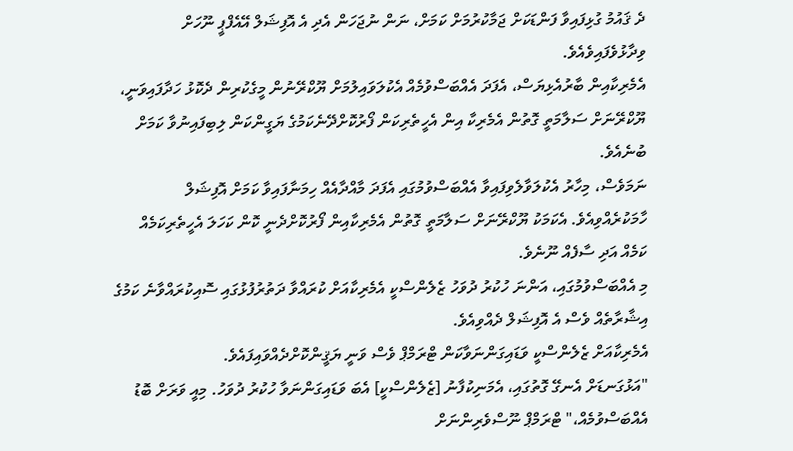ދެ ޤައުމު ގުޅިފައިވާ ފަންޑަކަށް ޖަމާކުރުމަށް ކަމަށް، ނަން ނުޖަހަން އެދި އެ އޮފިޝަލް އޭއެފްޕީ ނޫހަށް ވިދާޅުވެފައިވެއެވެ.
އެމެރިކާއިން ބާރުއެޅިޔަސް، އެފަދަ އެއްބަސްވުމެއް އެކުލަވައިލުމަށް ޔޫކްރޭނުން މީގެކުރިން ދެކޮޅު ހަދާފައިވަނީ، ޔޫކްރޭނަށް ސަލާމަތީ ގޮތުން އެމެރިކާ އިން އެހީތެރިކަން ފޯރުކޮށްދޭނެކަމުގެ ޔަގީންކަން ލިބިފައިނުވާ ކަމަށް ބުނެއެވެ.
ނަމަވެސް، މިހާރު އެކުލަވާލެވިފައިވާ އެއްބަސްވުމުގައި އެފަދަ މާއްދާއެއް ހިމަނާފައިވާ ކަމަށް އޮފިޝަލް ހާމަކުރެއްވިއެވެ. އެކަމަކު ޔޫކްރޭނަށް ސަލާމަތީ ގޮތުން އެމެރިކާއިން ފޯރުކޮށްދެނީ ކޮން ކަހަލަ އެހީތެރިކަމެއް ކަމެއް އަދި ސާފެއް ނޫނެވެ.
މި އެއްބަސްވުމުގައި، އަންނަ ހުކުރު ދުވަހު ޒެލެންސްކީ އެމެރިކާއަށް ކުރައްވާ ދަތުރުފުޅުގައި ސޮއިކުރައްވާނެ ކަމުގެ އިޝާރާތެއް ވެސް އެ އޮފިޝަލް ދެއްވިއެވެ.
އެމެރިކާއަށް ޒެލެންސްކީ ވަޑައިގަންނަވާކަން ޓްރަމްޕް ވެސް ވަނީ ޔަޤީންކޮށްދެއްވައިފައެވެ.
"އަޅުގަނޑަށް އެނގޭ ގޮތުގައި، އެމަނިކުފާނު [ޒެލެންސްކީ] އެބަ ވަޑައިގަންނަވާ ހުކުރު ދުވަހު. މިއީ ވަރަށް ބޮޑު އެއްބަސްވުމެއް،" ޓްރަމްޕް ނޫސްވެރިންނަށް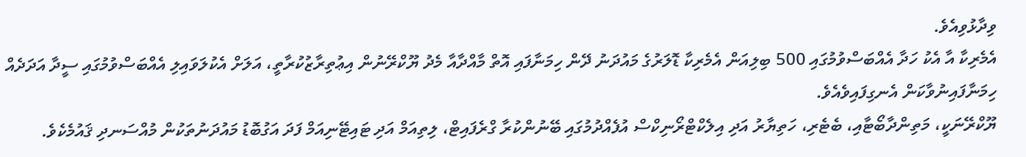ވިދާޅުވިއެވެ.
އެމެރިކާ އާ އެކު ހަދާ އެއްބަސްވުމުގައި 500 ބިލިއަން އެމެރިކާ ޑޮލަރުގެ މައުދަނު ދޭން ހިމަނާފައި އޮތް މާއްދާއާ މެދު ޔޫކްރޭނުން އިޢުތިރާޒުކުރާތީ، އަލަށް އެކުލަވައިލި އެއްބަސްވުމުގައި ސީދާ އަދަދެއް ހިމަނާފައިނުވާކަން އެނގިފައިވެއެވެ.
ޔޫކްރޭނަކީ، މަތިންދާބޯޓާއި، ބެޓެރި، ހަތިޔާރު އަދި އިލެކްޓްރޯނިކްސް އުފެއްދުމުގައި ބޭނުންކުރާ ގްރެފައިޓް، ލިތިއަމް އަދި ޓައިޓޭނިއަމް ފަދަ އަގުބޮޑު މައުދަނުތަކުން މުއްސަނދި ޤައުމެކެވެ.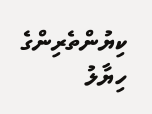ކިޔުންތެރިންގެ ހިޔާލު